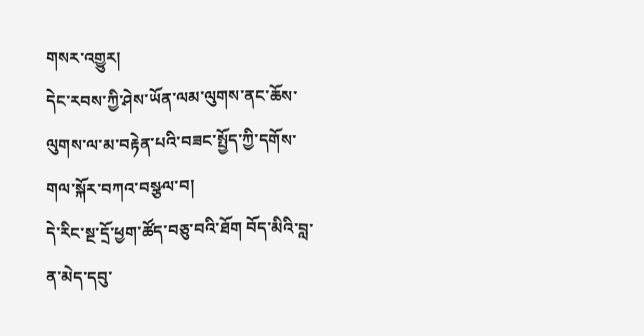གསར་འགྱུར།
དེང་རབས་ཀྱི་ཤེས་ཡོན་ལམ་ལུགས་ནང་ཆོས་ལུགས་ལ་མ་བརྟེན་པའི་བཟང་སྤྱོད་ཀྱི་དགོས་གལ་སྐོར་བཀའ་བསྩལ་བ།
དེ་རིང་སྔ་དྲོ་ཕྱག་ཚོད་བཅུ་བའི་ཐོག བོད་མིའི་བླ་ན་མེད་དབུ་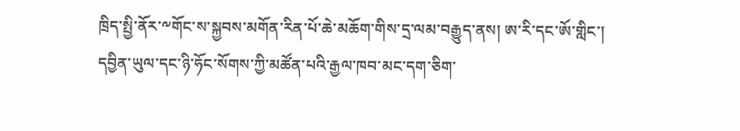ཁྲིད་སྤྱི་ནོར་༸གོང་ས་སྐྱབས་མགོན་རིན་པོ་ཆེ་མཆོག་གིས་དྲ་ལམ་བརྒྱུད་ནས། ཨ་རི་དང་ཨོ་གླིང་། དབྱིན་ཡུལ་དང་ཉི་ཧོང་སོགས་ཀྱི་མཚོན་པའི་རྒྱལ་ཁབ་མང་དག་ཅིག་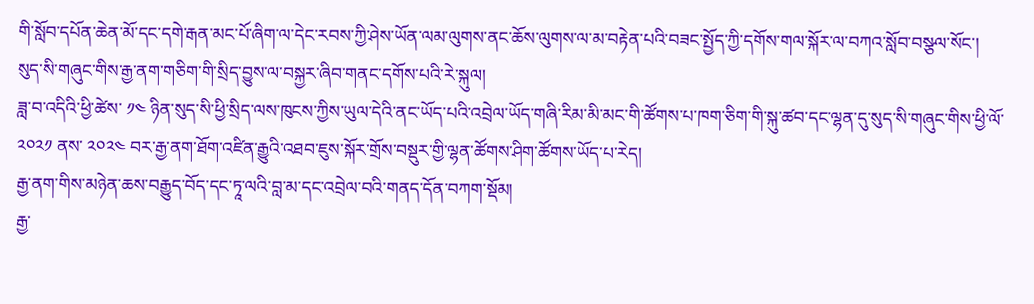གི་སློབ་དཔོན་ཆེན་མོ་དང་དགེ་རྒན་མང་པོ་ཞིག་ལ་དེང་རབས་ཀྱི་ཤེས་ཡོན་ལམ་ལུགས་ནང་ཆོས་ལུགས་ལ་མ་བརྟེན་པའི་བཟང་སྤྱོད་ཀྱི་དགོས་གལ་སྐོར་ལ་བཀའ་སློབ་བསྩལ་སོང་།
སུད་སི་གཞུང་གིས་རྒྱ་ནག་གཅིག་གི་སྲིད་བྱུས་ལ་བསྐྱར་ཞིབ་གནང་དགོས་པའི་རེ་སྐུལ།
ཟླ་བ་འདིའི་ཕྱི་ཚེས་ ༡༤ ཉིན་སུད་སི་ཕྱི་སྲིད་ལས་ཁུངས་ཀྱིས་ཡུལ་དེའི་ནང་ཡོད་པའི་འབྲེལ་ཡོད་གཞི་རིམ་མི་མང་གི་ཚོགས་པ་ཁག་ཅིག་གི་སྐུ་ཚབ་དང་ལྷན་དུ་སུད་སི་གཞུང་གིས་ཕྱི་ལོ་ ༢༠༢༡ ནས་ ༢༠༢༤ བར་རྒྱ་ནག་ཐོག་འཛིན་རྒྱུའི་འཐབ་ཇུས་སྐོར་གྲོས་བསྡུར་གྱི་ལྷན་ཚོགས་ཤིག་ཚོགས་ཡོད་པ་རེད།
རྒྱ་ནག་གིས་མཉེན་ཆས་བརྒྱུད་བོད་དང་ཏཱ་ལའི་བླ་མ་དང་འབྲེལ་བའི་གནད་དོན་བཀག་སྡོམ།
རྒྱ་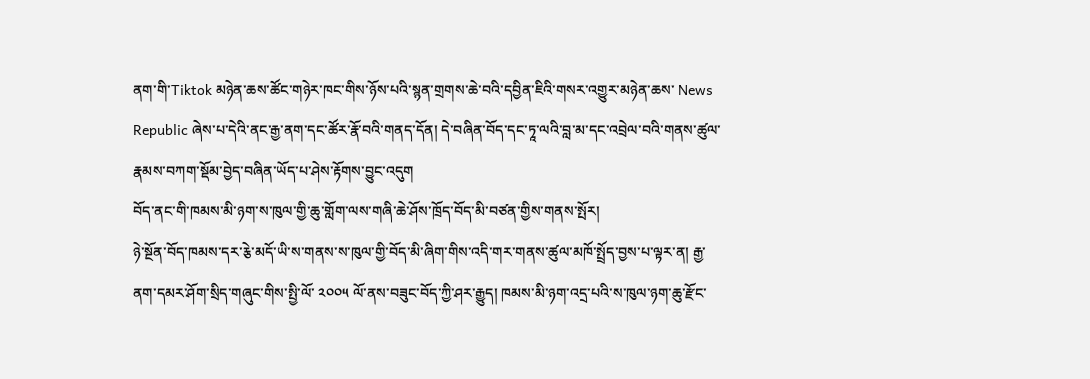ནག་གི་Tiktok མཉེན་ཆས་ཚོང་གཉེར་ཁང་གིས་ཉོས་པའི་སྙན་གྲགས་ཆེ་བའི་དབྱིན་ཇིའི་གསར་འགྱུར་མཉེན་ཆས་ News Republic ཞེས་པ་དེའི་ནང་རྒྱ་ནག་དང་ཚོར་རྣོ་བའི་གནད་དོན། དེ་བཞིན་བོད་དང་ཏཱ་ལའི་བླ་མ་དང་འབྲེལ་བའི་གནས་ཚུལ་རྣམས་བཀག་སྡོམ་བྱེད་བཞིན་ཡོད་པ་ཤེས་རྟོགས་བྱུང་འདུག
བོད་ནང་གི་ཁམས་མི་ཉག་ས་ཁུལ་གྱི་ཆུ་གློག་ལས་གཞི་ཆེ་ཤོས་ཁྲོད་བོད་མི་བཙན་གྱིས་གནས་སྤོར།
ཉེ་སྔོན་བོད་ཁམས་དར་རྕེ་མདོ་ཡི་ས་གནས་ས་ཁུལ་གྱི་བོད་མི་ཞིག་གིས་འདི་གར་གནས་ཚུལ་མཁོ་སྤྲོད་བྱས་པ་ལྟར་ན། རྒྱ་ནག་དམར་ཤོག་སྲིད་གཞུང་གིས་སྤྱི་ལོ་ ༢༠༠༥ ལོ་ནས་བཟུང་བོད་ཀྱི་ཤར་རྒྱུད། ཁམས་མི་ཉག་འདྲ་པའི་ས་ཁུལ་ཉག་ཆུ་རྫོང་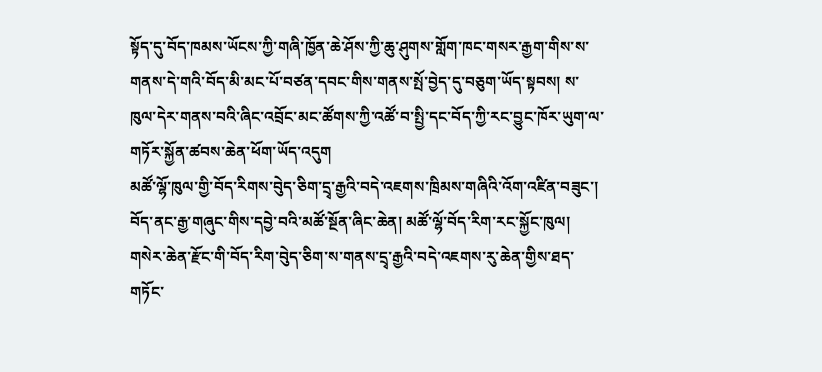སྟོད་དུ་བོད་ཁམས་ཡོངས་ཀྱི་གཞི་ཁྱོན་ཆེ་ཤོས་ཀྱི་ཆུ་ཤུགས་གློག་ཁང་གསར་རྒྱག་གིས་ས་གནས་དེ་གའི་བོད་མི་མང་པོ་བཙན་དབང་གིས་གནས་སྤོ་བྱེད་དུ་བཅུག་ཡོད་སྟབས། ས་ཁུལ་དེར་གནས་བའི་ཞིང་འབྲོང་མང་ཚོགས་ཀྱི་འཚོ་བ་སྤྱི་དང་བོད་ཀྱི་རང་བྱུང་ཁོར་ཡུག་ལ་གཏོར་སྐྱོན་ཚབས་ཆེན་ཕོག་ཡོད་འདུག
མཚོ་ལྷོ་ཁུལ་གྱི་བོད་རིགས་བེུད་ཅིག་དྲྭ་རྒྱའི་བདེ་འཇགས་ཁྲིམས་གཞིའི་འོག་འཛིན་བཟུང་།
བོད་ནང་རྒྱ་གཞུང་གིས་དབྱེ་བའི་མཚོ་སྔོན་ཞིང་ཆེན། མཚོ་ལྷོ་བོད་རིག་རང་སྐྱོང་ཁུལ། གསེར་ཆེན་རྫོང་གི་བོད་རིག་བེུད་ཅིག་ས་གནས་དྲྭ་རྒྱའི་བདེ་འཇགས་རུ་ཆེན་གྱིས་ཐད་གཏོང་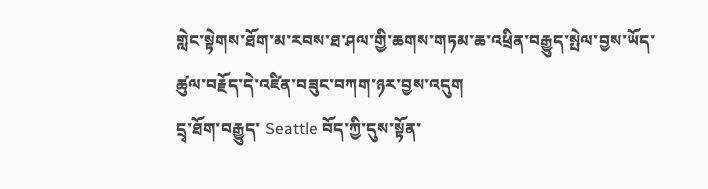གླེང་སྟེགས་ཐོག་མ་རབས་ཐ་ཤལ་གྱི་ཆགས་གཏམ་ཆ་འཕྲིན་བརྒྱུད་སྤེལ་བྱས་ཡོད་ཚུལ་བརྗོད་དེ་འཛིན་བཟུང་བཀག་ཉར་བྱས་འདུག
དྲྭ་ཐོག་བརྒྱུད་ Seattle བོད་ཀྱི་དུས་སྟོན་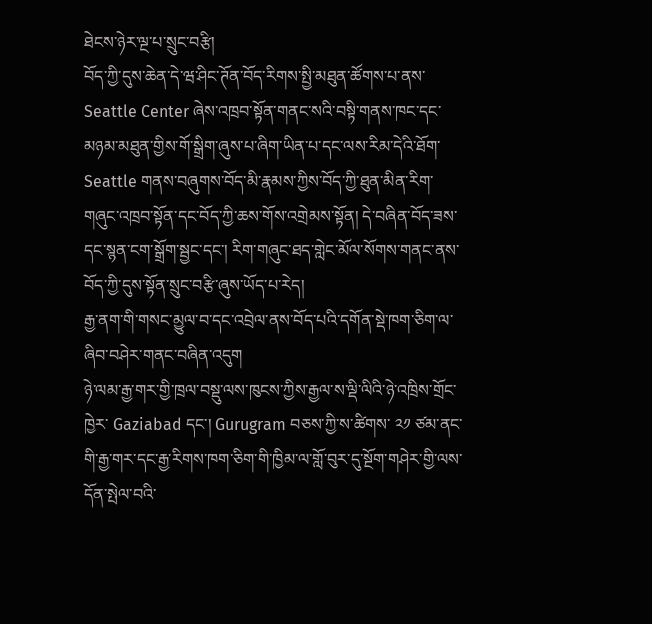ཐེངས་ཉེར་ལྔ་པ་སྲུང་བརྩི།
བོད་ཀྱི་དུས་ཆེན་དེ་ཝ་ཤིང་ཊོན་བོད་རིགས་སྤྱི་མཐུན་ཚོགས་པ་ནས་ Seattle Center ཞེས་འཁྲབ་སྟོན་གནང་སའི་བསྟི་གནས་ཁང་དང་མཉམ་མཐུན་གྱིས་གོ་སྒྲིག་ཞུས་པ་ཞིག་ཡིན་པ་དང་ལས་རིམ་དེའི་ཐོག་ Seattle གནས་བཞུགས་བོད་མི་རྣམས་ཀྱིས་བོད་ཀྱི་ཐུན་མིན་རིག་གཞུང་འཁྲབ་སྟོན་དང་བོད་ཀྱི་ཆས་གོས་འགྲེམས་སྟོན། དེ་བཞིན་བོད་ཟས་དང་སྙན་ངག་སྒྲོག་སྦྱང་དང་། རིག་གཞུང་ཐད་གླེང་མོལ་སོགས་གནང་ནས་བོད་ཀྱི་དུས་སྟོན་སྲུང་བརྩི་ཞུས་ཡོད་པ་རེད།
རྒྱ་ནག་གི་གསང་མྱུལ་བ་དང་འབྲེལ་ནས་བོད་པའི་དགོན་སྡེ་ཁག་ཅིག་ལ་ཞིབ་བཤེར་གནང་བཞིན་འདུག
ཉེ་ལམ་རྒྱ་གར་གྱི་ཁྲལ་བསྡུ་ལས་ཁུངས་ཀྱིས་རྒྱལ་ས་ལྡི་ལིའི་ཉེ་འཁྲིས་གྲོང་ཁྱེར་ Gaziabad དང་། Gurugram བཅས་ཀྱི་ས་ཚིགས་ ༢༡ ཙམ་ནང་གི་རྒྱ་གར་དང་རྒྱ་རིགས་ཁག་ཅིག་གི་ཁྱིམ་ལ་གློ་བུར་དུ་སྔོག་གཤེར་གྱི་ལས་དོན་སྤེལ་བའི་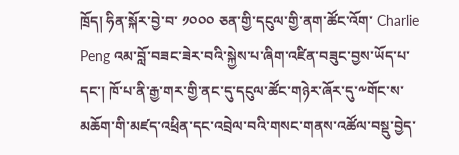ཁྲོད། ཧིན་སྐོར་བྱེ་བ་ ༡༠༠༠ ཅན་གྱི་དངུལ་གྱི་ནག་ཚོང་འོག་ Charlie Peng འམ་བློ་བཟང་ཟེར་བའི་སྐྱེས་པ་ཞིག་འཛིན་བཟུང་བྱས་ཡོད་པ་དང་། ཁོ་པ་ནི་རྒྱ་གར་གྱི་ནང་དུ་དངུལ་ཚོང་གཉེར་ཞོར་དུ་༸གོང་ས་མཆོག་གི་མཛད་འཕྲིན་དང་འབྲེལ་བའི་གསང་གནས་འཚོལ་བསྡུ་བྱེད་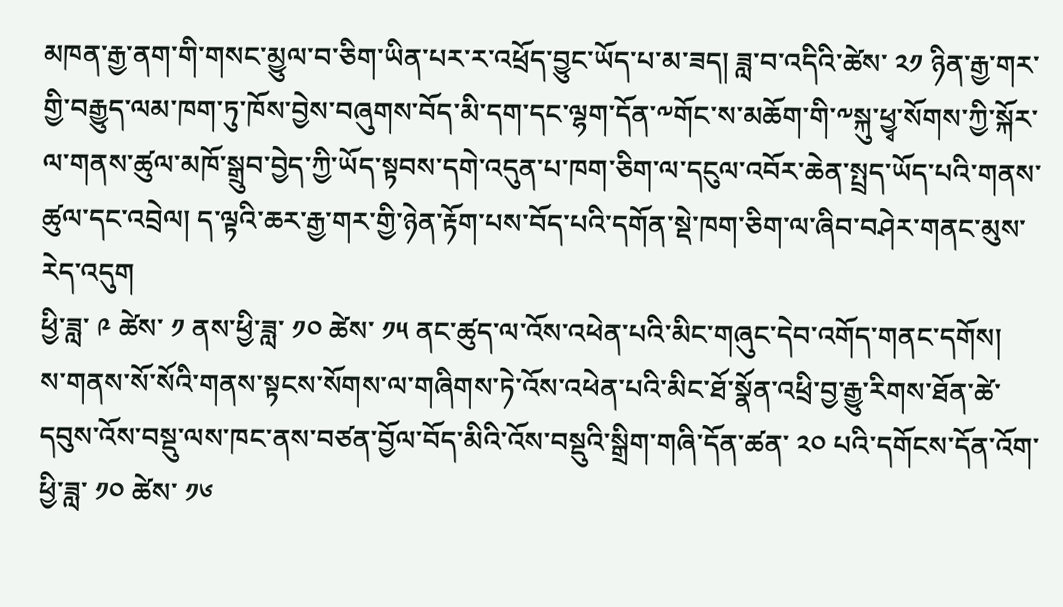མཁན་རྒྱ་ནག་གི་གསང་མྱུལ་བ་ཅིག་ཡིན་པར་ར་འཕྲོད་བྱུང་ཡོད་པ་མ་ཟད། ཟླ་བ་འདིའི་ཚེས་ ༢༡ ཉིན་རྒྱ་གར་གྱི་བརྒྱུད་ལམ་ཁག་ཏུ་ཁོས་བྱེས་བཞུགས་བོད་མི་དག་དང་ལྷག་དོན་༸གོང་ས་མཆོག་གི་༸སྐུ་ཕྱྭ་སོགས་ཀྱི་སྐོར་ལ་གནས་ཚུལ་མཁོ་སྒྲུབ་བྱེད་ཀྱི་ཡོད་སྟབས་དགེ་འདུན་པ་ཁག་ཅིག་ལ་དངུལ་འབོར་ཆེན་སྤྲད་ཡོད་པའི་གནས་ཚུལ་དང་འབྲེལ། ད་ལྟའི་ཆར་རྒྱ་གར་གྱི་ཉེན་རྟོག་པས་བོད་པའི་དགོན་སྡེ་ཁག་ཅིག་ལ་ཞིབ་བཤེར་གནང་མུས་རེད་འདུག
ཕྱི་ཟླ་ ༩ ཚེས་ ༡ ནས་ཕྱི་ཟླ་ ༡༠ ཚེས་ ༡༥ ནང་ཚུད་ལ་འོས་འཕེན་པའི་མིང་གཞུང་དེབ་འགོད་གནང་དགོས།
ས་གནས་སོ་སོའི་གནས་སྟངས་སོགས་ལ་གཞིགས་ཏེ་འོས་འཕེན་པའི་མིང་ཐོ་སྣོན་འཕྲི་བྱ་རྒྱུ་རིགས་ཐོན་ཚེ་དབུས་འོས་བསྡུ་ལས་ཁང་ནས་བཙན་བྱོལ་བོད་མིའི་འོས་བསྡུའི་སྒྲིག་གཞི་དོན་ཚན་ ༢༠ པའི་དགོངས་དོན་འོག་ཕྱི་ཟླ་ ༡༠ ཚེས་ ༡༦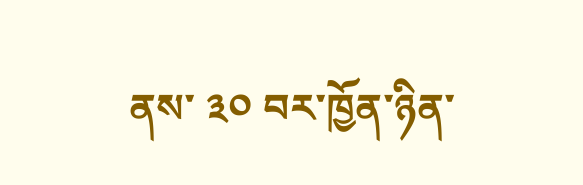ནས་ ༣༠ བར་ཁྱོན་ཉིན་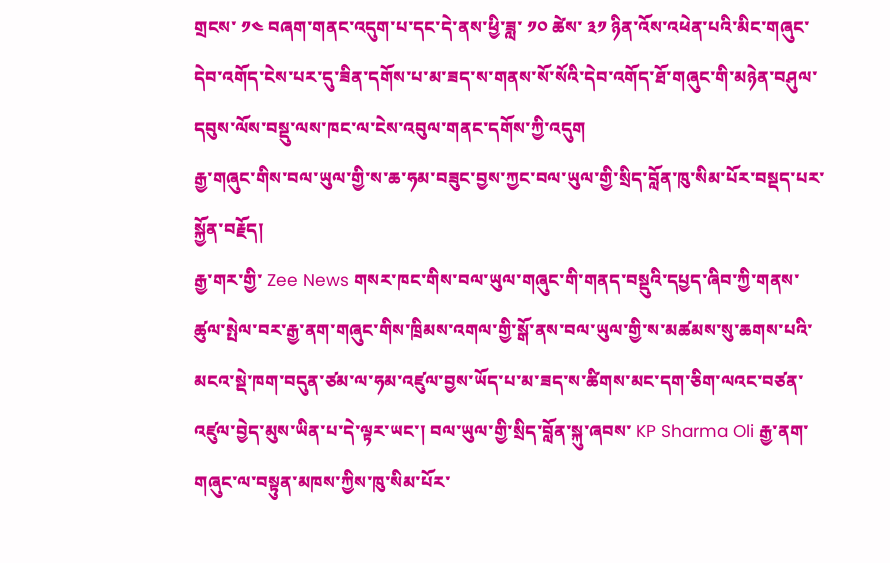གྲངས་ ༡༤ བཞག་གནང་འདུག་པ་དང་དེ་ནས་ཕྱི་ཟླ་ ༡༠ ཚེས་ ༣༡ ཉིན་འོས་འཕེན་པའི་མིང་གཞུང་དེབ་འགོད་ངེས་པར་དུ་ཟིན་དགོས་པ་མ་ཟད་ས་གནས་སོ་སོའི་དེབ་འགོད་ཐོ་གཞུང་གི་མཉེན་བཤུལ་དབུས་ལོས་བསྡུ་ལས་ཁང་ལ་ངེས་འབུལ་གནང་དགོས་ཀྱི་འདུག
རྒྱ་གཞུང་གིས་བལ་ཡུལ་གྱི་ས་ཆ་ཧམ་བཟུང་བྱས་ཀྱང་བལ་ཡུལ་གྱི་སྲིད་བློན་ཁུ་སིམ་པོར་བསྡད་པར་སྐྱོན་བརྗོད།
རྒྱ་གར་གྱི་ Zee News གསར་ཁང་གིས་བལ་ཡུལ་གཞུང་གི་གནད་བསྡུའི་དཔྱད་ཞིབ་ཀྱི་གནས་ཚུལ་སྤེལ་བར་རྒྱ་ནག་གཞུང་གིས་ཁྲིམས་འགལ་གྱི་སྒོ་ནས་བལ་ཡུལ་གྱི་ས་མཚམས་སུ་ཆགས་པའི་མངའ་སྡེ་ཁག་བདུན་ཙམ་ལ་ཧམ་འཛུལ་བྱས་ཡོད་པ་མ་ཟད་ས་ཚིགས་མང་དག་ཅིག་ལའང་བཙན་འཛུལ་བྱེད་མུས་ཡིན་པ་དེ་ལྟར་ཡང་། བལ་ཡུལ་གྱི་སྲིད་བློན་སྐུ་ཞབས་ KP Sharma Oli རྒྱ་ནག་གཞུང་ལ་བསྟུན་མཁས་ཀྱིས་ཁུ་སིམ་པོར་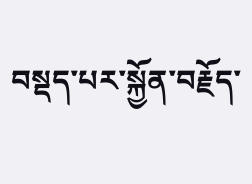བསྡད་པར་སྐྱོན་བརྗོད་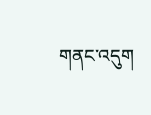གནང་འདུག